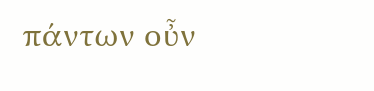πάντων οὖν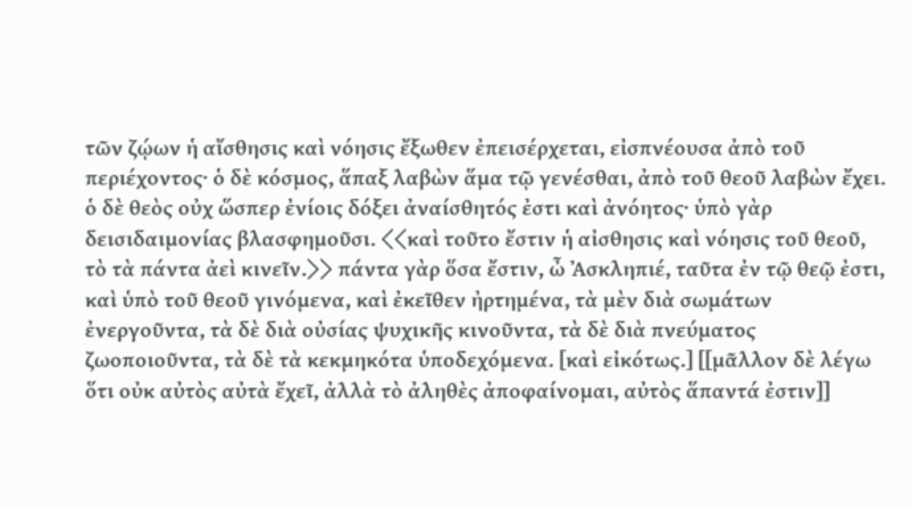τῶν ζῴων ἡ αἴσθησις καὶ νόησις ἔξωθεν ἐπεισέρχεται, εἰσπνέουσα ἀπὸ τοῦ περιέχοντος· ὁ δὲ κόσμος, ἅπαξ λαβὼν ἅμα τῷ γενέσθαι, ἀπὸ τοῦ θεοῦ λαβὼν ἔχει. ὁ δὲ θεὸς οὐχ ὥσπερ ἐνίοις δόξει ἀναίσθητός ἐστι καὶ ἀνόητος· ὑπὸ γὰρ δεισιδαιμονίας βλασφημοῦσι. ⟨⟨καὶ τοῦτο ἔστιν ἡ αἰσθησις καὶ νόησις τοῦ θεοῦ, τὸ τὰ πάντα ἀεὶ κινεῖν.⟩⟩ πάντα γὰρ ὅσα ἔστιν, ὦ Ἀσκληπιέ, ταῦτα ἐν τῷ θεῷ ἐστι, καὶ ὑπὸ τοῦ θεοῦ γινόμενα, καὶ ἐκεῖθεν ἠρτημένα, τὰ μὲν διὰ σωμάτων ἐνεργοῦντα, τὰ δὲ διὰ οὐσίας ψυχικῆς κινοῦντα, τὰ δὲ διὰ πνεύματος ζωοποιοῦντα, τὰ δὲ τὰ κεκμηκότα ὑποδεχόμενα. [καὶ εἰκότως.] [[μᾶλλον δὲ λέγω ὅτι οὐκ αὐτὸς αὐτὰ ἔχεῖ, ἀλλὰ τὸ ἀληθὲς ἀποφαίνομαι, αὐτὸς ἅπαντά ἐστιν]]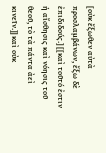[οὐκ ἔξωθεν αὐτὰ προσλαμβάνων, ἔξω δὲ ἐπιδιδούς.] [[καὶ τοῦτό ἐστιν ἡ αἴσθησις καὶ νόησις τοῦ θεοῦ, τὸ τὰ πάντα ἀεὶ κινεῖν.]] καὶ οὐκ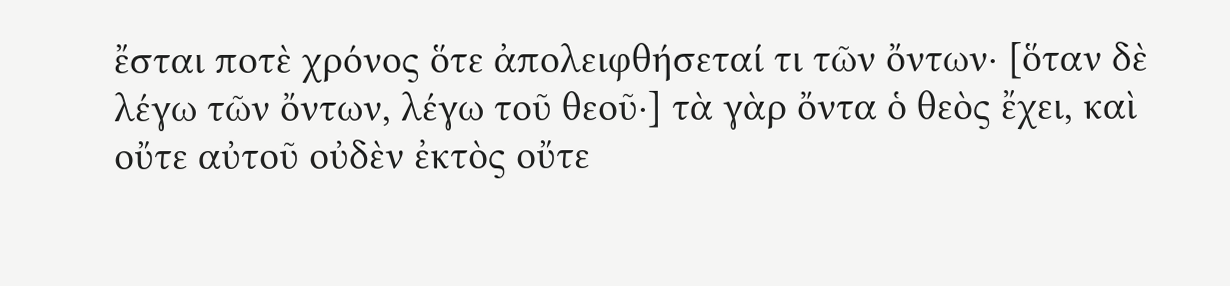ἔσται ποτὲ χρόνος ὅτε ἀπολειφθήσεταί τι τῶν ὄντων· [ὅταν δὲ λέγω τῶν ὄντων, λέγω τοῦ θεοῦ·] τὰ γὰρ ὄντα ὁ θεὸς ἔχει, καὶ οὔτε αὐτοῦ οὐδὲν ἐκτὸς οὔτε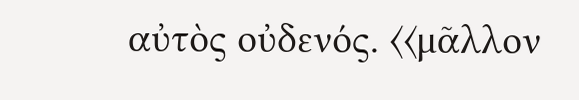αὐτὸς οὐδενός. ⟨⟨μᾶλλον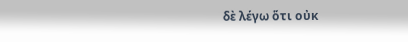δὲ λέγω ὅτι οὐκ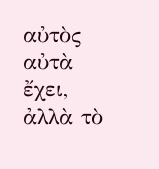αὐτὸς αὐτὰ ἔχει, ἀλλὰ τὸ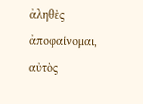ἀληθὲς ἀποφαίνομαι, αὐτὸς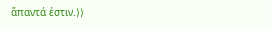ἅπαντά ἐστιν.⟩⟩